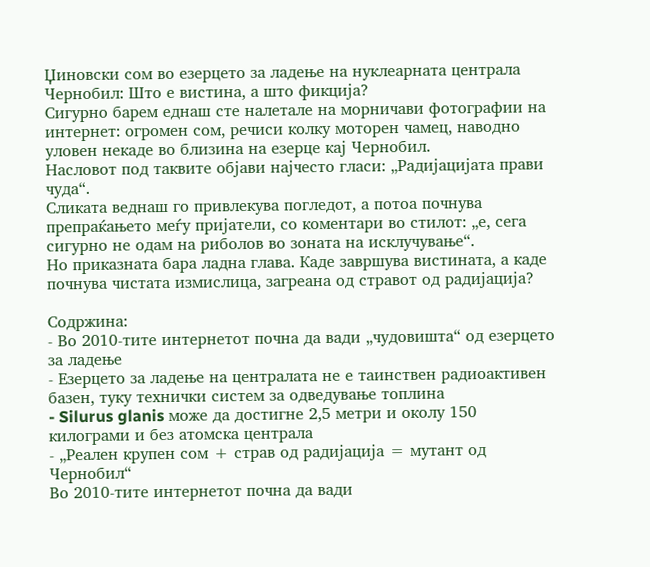Џиновски сом во езерцето за ладење на нуклеарната централа Чернобил: Што е вистина, а што фикција?
Сигурно барем еднаш сте налетале на морничави фотографии на интернет: огромен сом, речиси колку моторен чамец, наводно уловен некаде во близина на езерце кај Чернобил.
Насловот под таквите објави најчесто гласи: „Радијацијата прави чуда“.
Сликата веднаш го привлекува погледот, а потоа почнува препраќањето меѓу пријатели, со коментари во стилот: „е, сега сигурно не одам на риболов во зоната на исклучување“.
Но приказната бара ладна глава. Каде завршува вистината, а каде почнува чистата измислица, загреана од стравот од радијација?

Содржина:
- Во 2010-тите интернетот почна да вади „чудовишта“ од езерцето за ладење
- Езерцето за ладење на централата не е таинствен радиоактивен базен, туку технички систем за одведување топлина
- Silurus glanis може да достигне 2,5 метри и околу 150 килограми и без атомска централа
- „Реален крупен сом + страв од радијација = мутант од Чернобил“
Во 2010-тите интернетот почна да вади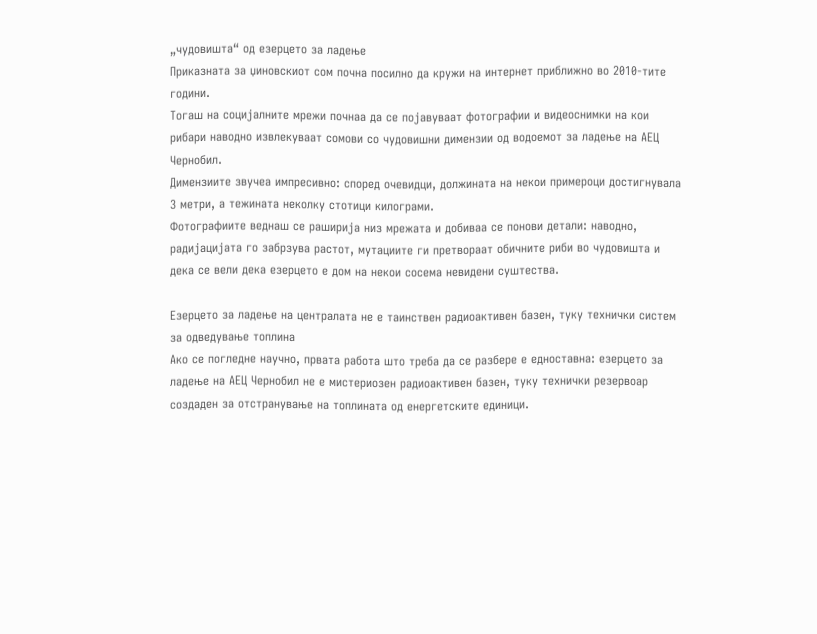„чудовишта“ од езерцето за ладење
Приказната за џиновскиот сом почна посилно да кружи на интернет приближно во 2010-тите години.
Тогаш на социjалните мрежи почнаа да се појавуваат фотографии и видеоснимки на кои рибари наводно извлекуваат сомови со чудовишни димензии од водоемот за ладење на АЕЦ Чернобил.
Димензиите звучеа импресивно: според очевидци, должината на некои примероци достигнувала 3 метри, а тежината неколку стотици килограми.
Фотографиите веднаш се раширија низ мрежата и добиваа се понови детали: наводно, радијацијата го забрзува растот, мутациите ги претвораат обичните риби во чудовишта и дека се вели дека езерцето е дом на некои сосема невидени суштества.

Езерцето за ладење на централата не е таинствен радиоактивен базен, туку технички систем за одведување топлина
Ако се погледне научно, првата работа што треба да се разбере е едноставна: езерцето за ладење на АЕЦ Чернобил не е мистериозен радиоактивен базен, туку технички резервоар создаден за отстранување на топлината од енергетските единици.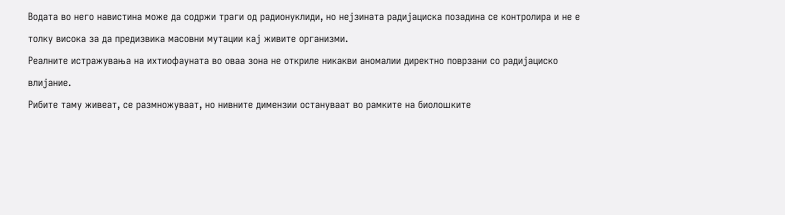Водата во него навистина може да содржи траги од радионуклиди, но нејзината радијациска позадина се контролира и не е толку висока за да предизвика масовни мутации кај живите организми.
Реалните истражувања на ихтиофауната во оваа зона не откриле никакви аномалии директно поврзани со радијациско влијание.
Рибите таму живеат, се размножуваат, но нивните димензии остануваат во рамките на биолошките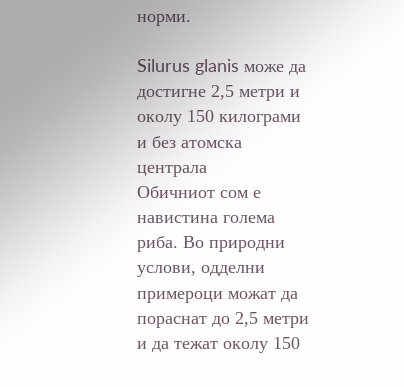норми.

Silurus glanis може да достигне 2,5 метри и околу 150 килограми и без атомска централа
Обичниот сом е навистина голема риба. Во природни услови, одделни примероци можат да пораснат до 2,5 метри и да тежат околу 150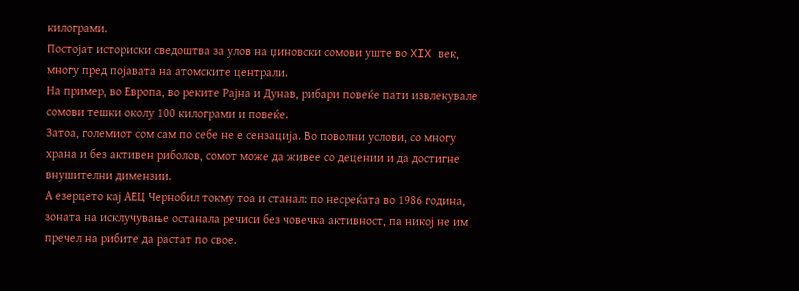килограми.
Постојат историски сведоштва за улов на џиновски сомови уште во XIX век, многу пред појавата на атомските централи.
На пример, во Европа, во реките Рајна и Дунав, рибари повеќе пати извлекувале сомови тешки околу 100 килограми и повеќе.
Затоа, големиот сом сам по себе не е сензација. Во поволни услови, со многу храна и без активен риболов, сомот може да живее со децении и да достигне внушителни димензии.
А езерцето кај АЕЦ Чернобил токму тоа и станал: по несреќата во 1986 година, зоната на исклучување останала речиси без човечка активност, па никој не им пречел на рибите да растат по свое.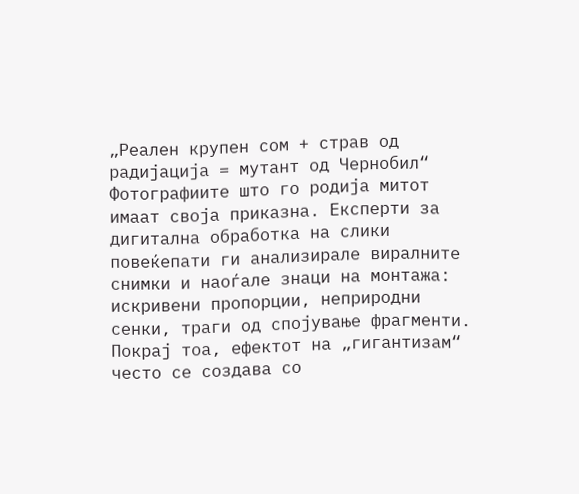„Реален крупен сом + страв од радијација = мутант од Чернобил“
Фотографиите што го родија митот имаат своја приказна. Експерти за дигитална обработка на слики повеќепати ги анализирале виралните снимки и наоѓале знаци на монтажа: искривени пропорции, неприродни сенки, траги од спојување фрагменти.
Покрај тоа, ефектот на „гигантизам“ често се создава со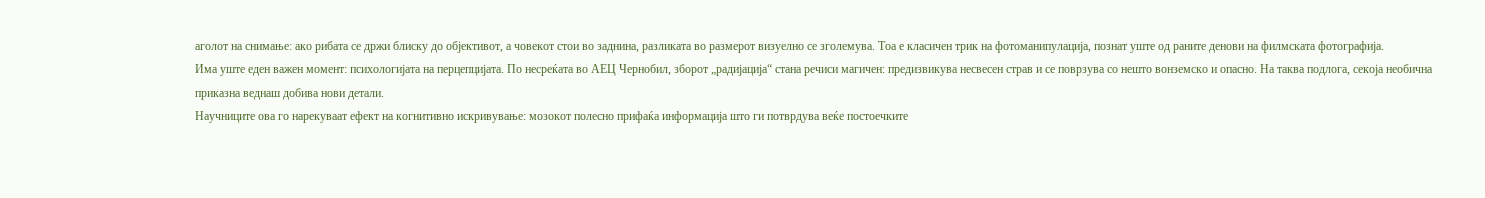аголот на снимање: ако рибата се држи блиску до објективот, а човекот стои во заднина, разликата во размерот визуелно се зголемува. Тоа е класичен трик на фотоманипулација, познат уште од раните денови на филмската фотографија.
Има уште еден важен момент: психологијата на перцепцијата. По несреќата во АЕЦ Чернобил, зборот „радијација“ стана речиси магичен: предизвикува несвесен страв и се поврзува со нешто вонземско и опасно. На таква подлога, секоја необична приказна веднаш добива нови детали.
Научниците ова го нарекуваат ефект на когнитивно искривување: мозокот полесно прифаќа информација што ги потврдува веќе постоечките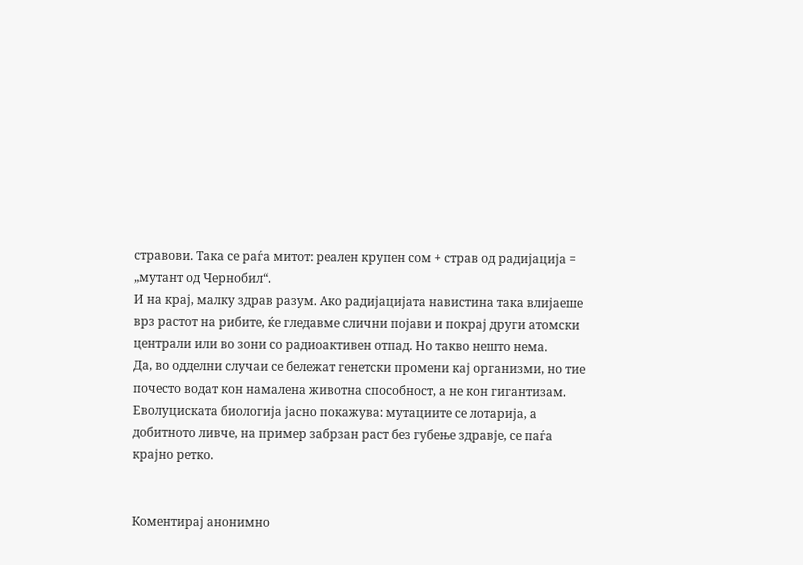стравови. Така се раѓа митот: реален крупен сом + страв од радијација = „мутант од Чернобил“.
И на крај, малку здрав разум. Ако радијацијата навистина така влијаеше врз растот на рибите, ќе гледавме слични појави и покрај други атомски централи или во зони со радиоактивен отпад. Но такво нешто нема.
Да, во одделни случаи се бележат генетски промени кај организми, но тие почесто водат кон намалена животна способност, а не кон гигантизам. Еволуциската биологија јасно покажува: мутациите се лотарија, а добитното ливче, на пример забрзан раст без губење здравје, се паѓа крајно ретко.


Коментирај анонимно